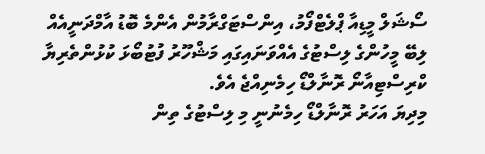ސޯޝަލް މީޑިއާ ޕްލެޓްފޯމު، އިންސްޓަގްރާމުން އެންމެ ބޮޑު އާމްދަނީއެއް ލިބޭ މީހުންގެ ލިސްޓުގެ އެއްވަނައިގައި މަޝްހޫރު ފުޓުބޯޅަ ކުޅުންތެރިޔާ ކްރިސްޓިއާނޯ ރޮނާލްޑޯ ހިމެނިއްޖެ އެވެ.
މިދިޔަ އަހަރު ރޮނާލްޑޯ ހިމެނުނީ މި ލިސްޓުގެ ތިން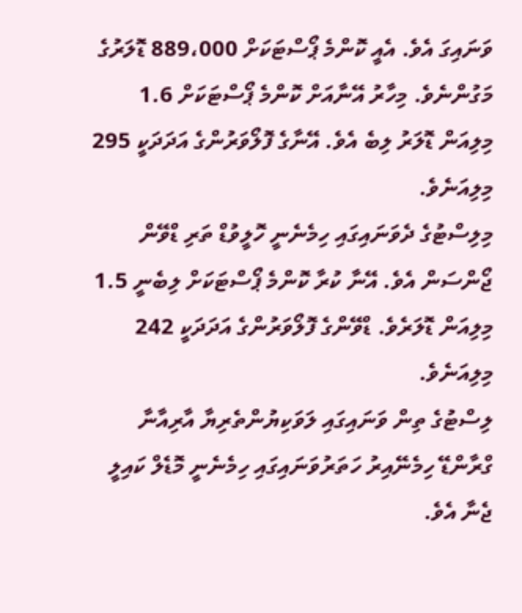ވަނައިގަ އެވެ. އެއީ ކޮންމެ ޕޯސްޓަކަށް 889،000 ޑޮލަރުގެ މަގުންނެވެ. މިހާރު އޭނާއަށް ކޮންމެ ޕޯސްޓަކަށް 1.6 މިލިއަން ޑޮލަރު ލިބެ އެވެ. އޭނާގެ ފޮލޯވަރުންގެ އަދަދަކީ 295 މިލިއަނެވެ.
މިލިސްޓުގެ ދެވަނައިގައި ހިމެނެނީ ހޮލީވުޑް ތަރި ޑްވޭން ޖޯންސަން އެވެ. އޭނާ ކުރާ ކޮންމެ ޕޯސްޓަކަށް ލިބެނީ 1.5 މިލިއަން ޑޮލަރެވެ. ޑްވޭންގެ ފޮލޯވަރުންގެ އަދަދަކީ 242 މިލިއަނެވެ.
ލިސްޓުގެ ތިން ވަނައިގައި ލަވަކިޔުންތެރިޔާ އާރިއާނާ ގްރާންޑޭ ހިމެނޭއިރު ހަތަރުވަނައިގައި ހިމެނެނީ މޮޑެލް ކައިލީ ޖެނާ އެވެ.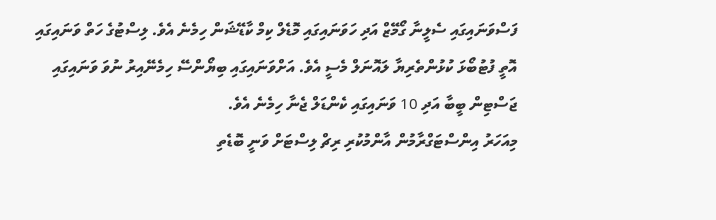ފަސްވަނައިގައި ސެލީނާ ގޯމޭޒް އަދި ހަވަނައިގައި މޮޑެލް ކިމް ކާޑޭޝަން ހިމެނެ އެވެ. ލިސްޓުގެ ހަތް ވަނައިގައި އޮތީ ފުޓުބޯޅަ ކުޅުންތެރިޔާ ލައޮނަލް މެސީ އެވެ. އަށްވަނައިގައި ބިޔޯންސޭ ހިމެނޭއިރު ނުވަ ވަނައިގައި ޖަސްޓިން ބީބާ އަދި 10 ވަނައިގައި ކެންޑަލް ޖެނާ ހިމެނެ އެވެ.
މިއަހަރު އިންސްޓަގްރާމުން އާންމުކުރި ރިޗް ލިސްޓަށް ވަނީ ބޮޑެތި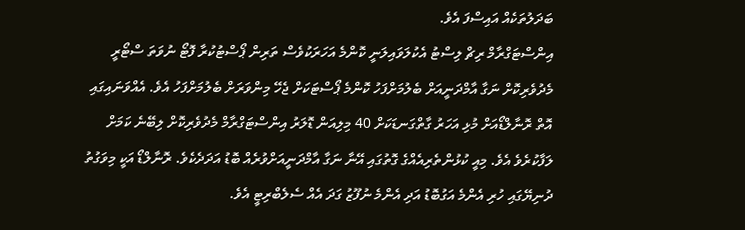ބަދަލުތަކެއް އައިސްފަ އެވެ.
އިންސްޓަގްރާމް ރިޗް ލިސްޓު އެކުލަވައިލަނީ ކޮންމެ އަހަރަކުވެސް ތަރިން ޕޯސްޓުކުރާ ފޮޓޯ ނުވަތަ ސްޓޯރީ މެދުވެރިކޮށް ނަގާ އާމްދަނީއަށް ބެލުމަށްފަހު ކޮންމެ ޕޯސްޓަކަށް ޖެހޭ މިންވަރަށް ބެލުމަށްފަހު އެވެ. އެއްވަނައިގައި އޮތް ރޮނާލްޑޯއަށް މުޅި އަހަރު ގާތްގަނޑަކަށް 40 މިލިއަން ޑޮލަރު އިންސްޓަގްރާމް މެދުވެރިކޮށް ލިބޭނެ ކަމަށް ލަފާކުރެވެ އެވެ. މިއީ ކުޅުންތެރިއެއްގެ ގޮތުގައި އޭނާ ނަގާ އާމްދަނީއަށްވުރެއް ބޮޑު އަދަދެކެވެ. ރޮނާލްޑޯ އަކީ މިވަގުތު ދުނިޔޭގައި ހުރި އެންމެ އަގުބޮޑު އަދި އެންމެ ނުފޫޒު ގަދަ އެއް ސެލެބްރިޓީ އެވެ.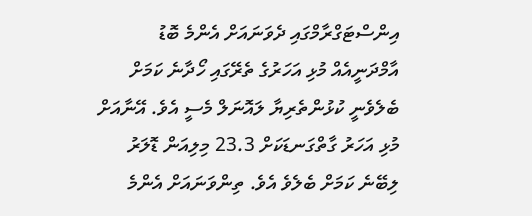އިންސްޓަގްރާމްގައި ދެވަނައަށް އެންމެ ބޮޑު އާމްދަނީއެއް މުޅި އަހަރުގެ ތެރޭގައި ހޯދާނެ ކަމަށް ބެލެވެނީ ކުޅުންތެރިޔާ ލައޮނަލް މެސީ އެވެ. އޭނާއަށް މުޅި އަހަރު ގާތްގަނޑަކަށް 23.3 މިލިއަން ޑޮލަރު ލިބޭނެ ކަމަށް ބެލެވެ އެވެ. ތިންވަނައަށް އެންމެ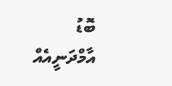ބޮޑު އާމްދަނީއެއް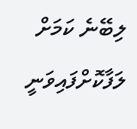ލިބޭނެ ކަމަށް ލަފާކޮށްފައިވަނީ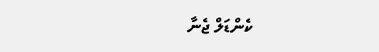ކެންޑަލް ޖެނާ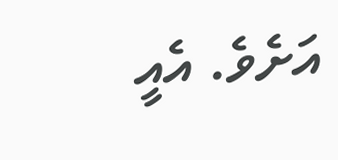އަށެވެ. އެއީ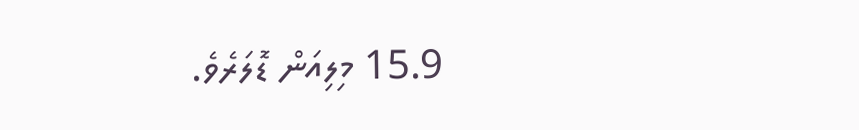15.9 މިލިއަން ޑޮލަރެވެ.